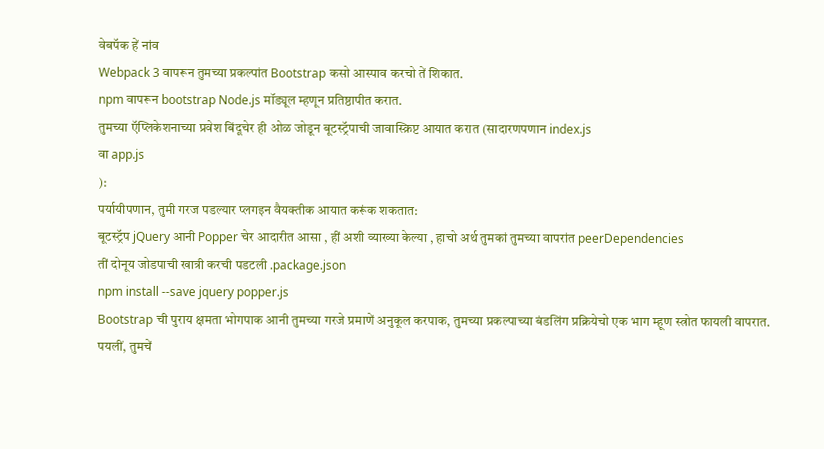वेबपॅक हें नांव
Webpack 3 वापरून तुमच्या प्रकल्पांत Bootstrap कसो आस्पाव करचो तें शिकात.
npm वापरून bootstrap Node.js मॉड्यूल म्हणून प्रतिष्ठापीत करात.
तुमच्या ऍप्लिकेशनाच्या प्रवेश बिंदूचेर ही ओळ जोडून बूटस्ट्रॅपाची जावास्क्रिप्ट आयात करात (सादारणपणान index.js
वा app.js
):
पर्यायीपणान, तुमी गरज पडल्यार प्लगइन वैयक्तीक आयात करूंक शकतात:
बूटस्ट्रॅप jQuery आनी Popper चेर आदारीत आसा , हीं अशी व्याख्या केल्या , हाचो अर्थ तुमकां तुमच्या वापरांत peerDependencies
तीं दोनूय जोडपाची खात्री करची पडटली .package.json
npm install --save jquery popper.js
Bootstrap ची पुराय क्षमता भोगपाक आनी तुमच्या गरजे प्रमाणें अनुकूल करपाक, तुमच्या प्रकल्पाच्या बंडलिंग प्रक्रियेचो एक भाग म्हूण स्त्रोत फायली वापरात.
पयलीं, तुमचें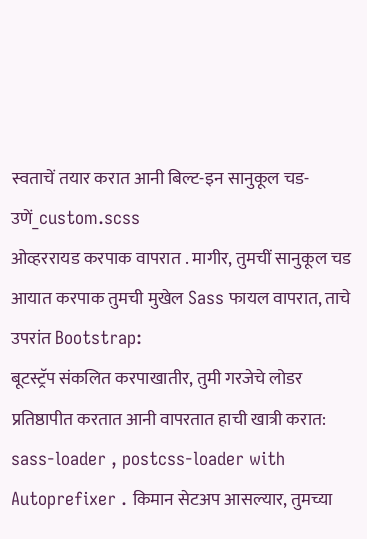स्वताचें तयार करात आनी बिल्ट-इन सानुकूल चड-उणें_custom.scss
ओव्हररायड करपाक वापरात . मागीर, तुमचीं सानुकूल चड आयात करपाक तुमची मुखेल Sass फायल वापरात, ताचे उपरांत Bootstrap:
बूटस्ट्रॅप संकलित करपाखातीर, तुमी गरजेचे लोडर प्रतिष्ठापीत करतात आनी वापरतात हाची खात्री करात: sass-loader , postcss-loader with Autoprefixer . किमान सेटअप आसल्यार, तुमच्या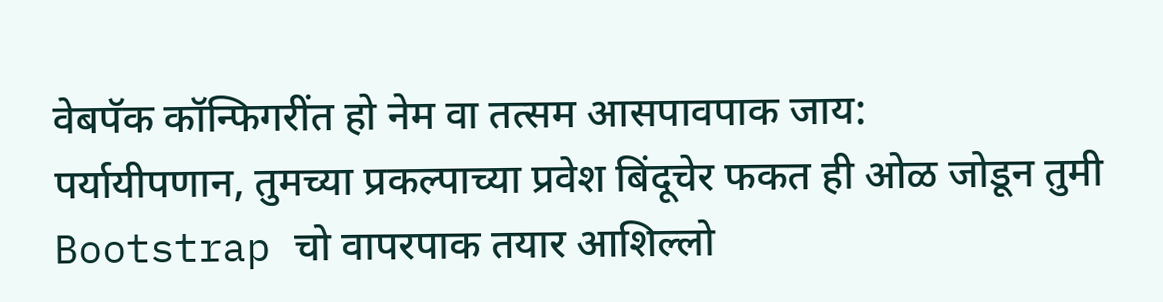वेबपॅक कॉन्फिगरींत हो नेम वा तत्सम आसपावपाक जाय:
पर्यायीपणान, तुमच्या प्रकल्पाच्या प्रवेश बिंदूचेर फकत ही ओळ जोडून तुमी Bootstrap चो वापरपाक तयार आशिल्लो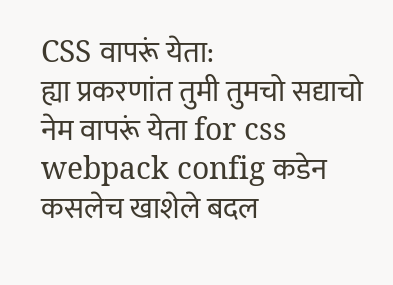CSS वापरूं येता:
ह्या प्रकरणांत तुमी तुमचो सद्याचो नेम वापरूं येता for css
webpack config कडेन कसलेच खाशेले बदल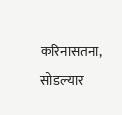करिनासतना, सोडल्यार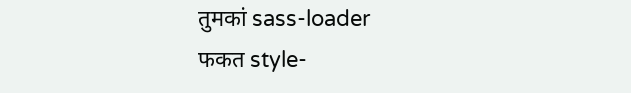तुमकां sass-loader
फकत style-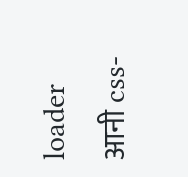loader आनी css-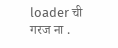loader ची गरज ना .